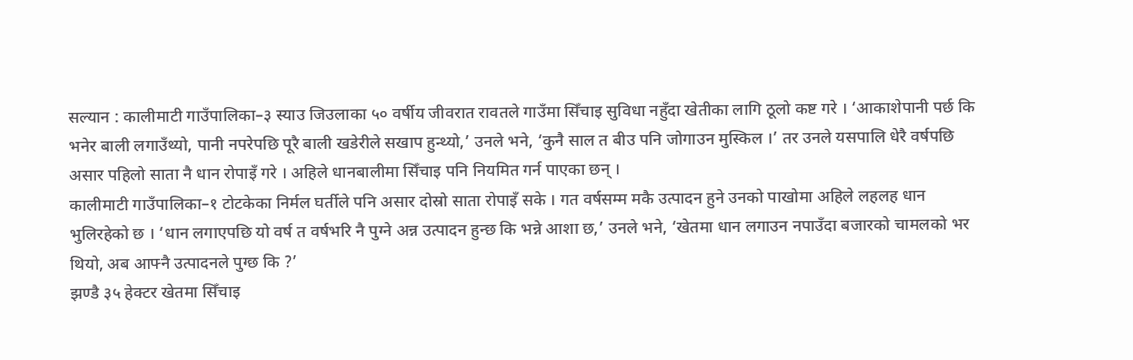सल्यान : कालीमाटी गाउँपालिका–३ स्याउ जिउलाका ५० वर्षीय जीवरात रावतले गाउँमा सिँचाइ सुविधा नहुँदा खेतीका लागि ठूलो कष्ट गरे । ‘आकाशेपानी पर्छ कि भनेर बाली लगाउँथ्यो, पानी नपरेपछि पूरै बाली खडेरीले सखाप हुन्थ्यो,’ उनले भने, ‘कुनै साल त बीउ पनि जोगाउन मुस्किल ।’ तर उनले यसपालि धेरै वर्षपछि असार पहिलो साता नै धान रोपाइँ गरे । अहिले धानबालीमा सिँचाइ पनि नियमित गर्न पाएका छन् ।
कालीमाटी गाउँपालिका–१ टोटकेका निर्मल घर्तीले पनि असार दोस्रो साता रोपाइँ सके । गत वर्षसम्म मकै उत्पादन हुने उनको पाखोमा अहिले लहलह धान भुलिरहेको छ । ‘धान लगाएपछि यो वर्ष त वर्षभरि नै पुग्ने अन्न उत्पादन हुन्छ कि भन्ने आशा छ,’ उनले भने, ‘खेतमा धान लगाउन नपाउँदा बजारको चामलको भर थियो, अब आफ्नै उत्पादनले पुग्छ कि ?’
झण्डै ३५ हेक्टर खेतमा सिँचाइ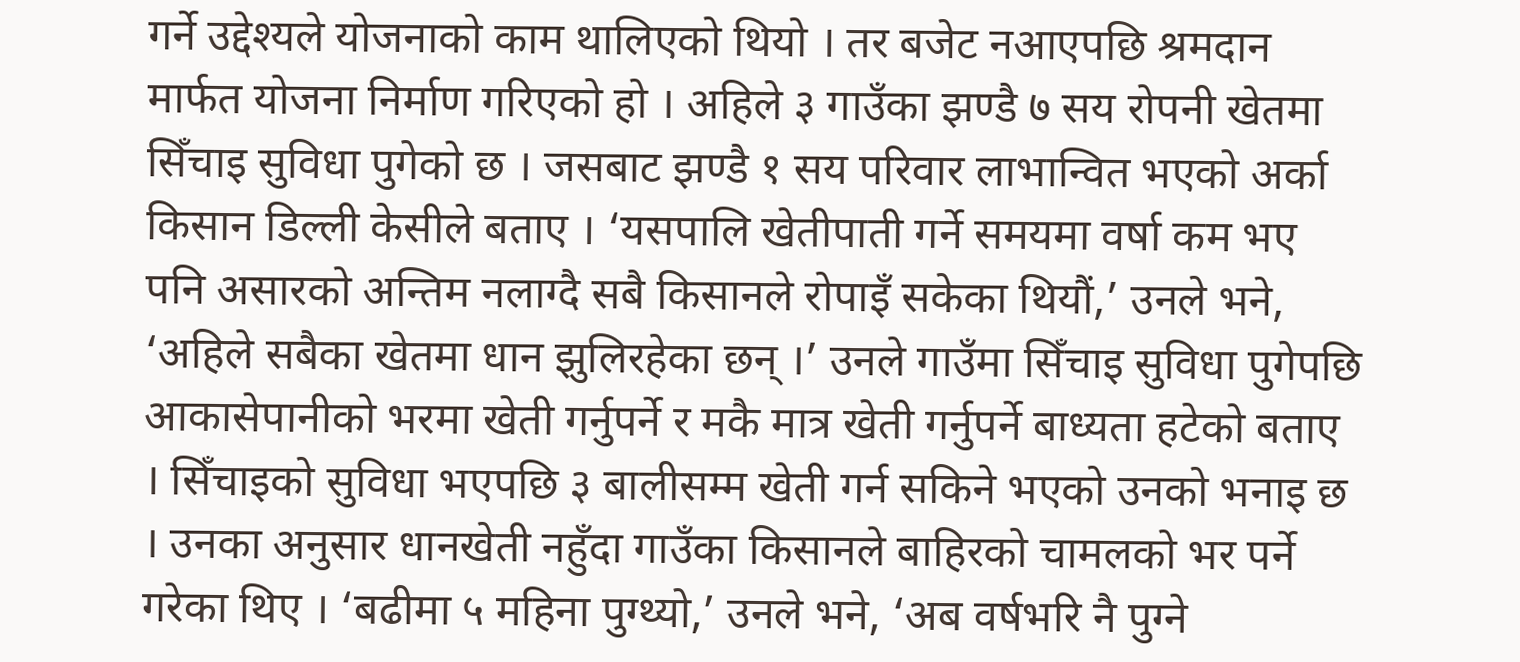गर्ने उद्देश्यले योजनाको काम थालिएको थियो । तर बजेट नआएपछि श्रमदान मार्फत योजना निर्माण गरिएको हो । अहिले ३ गाउँका झण्डै ७ सय रोपनी खेतमा सिँचाइ सुविधा पुगेको छ । जसबाट झण्डै १ सय परिवार लाभान्वित भएको अर्का किसान डिल्ली केसीले बताए । ‘यसपालि खेतीपाती गर्ने समयमा वर्षा कम भए पनि असारको अन्तिम नलाग्दै सबै किसानले रोपाइँ सकेका थियौं,’ उनले भने, ‘अहिले सबैका खेतमा धान झुलिरहेका छन् ।’ उनले गाउँमा सिँचाइ सुविधा पुगेपछि आकासेपानीको भरमा खेती गर्नुपर्ने र मकै मात्र खेती गर्नुपर्ने बाध्यता हटेको बताए । सिँचाइको सुविधा भएपछि ३ बालीसम्म खेती गर्न सकिने भएको उनको भनाइ छ । उनका अनुसार धानखेती नहुँदा गाउँका किसानले बाहिरको चामलको भर पर्ने गरेका थिए । ‘बढीमा ५ महिना पुग्थ्यो,’ उनले भने, ‘अब वर्षभरि नै पुग्ने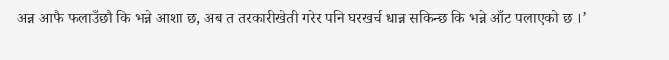अन्न आफै फलाउँछौ कि भन्ने आशा छ, अब त तरकारीखेती गरेर पनि घरखर्च धान्न सकिन्छ कि भन्ने आँट पलाएको छ ।’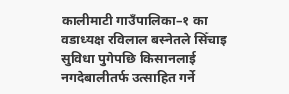कालीमाटी गाउँपालिका–१ का वडाध्यक्ष रविलाल बस्नेतले सिँचाइ सुविधा पुगेपछि किसानलाई नगदेबालीतर्फ उत्साहित गर्ने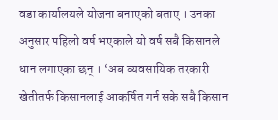वडा कार्यालयले योजना बनाएको बताए । उनका अनुसार पहिलो वर्ष भएकाले यो वर्ष सबै किसानले धान लगाएका छन् । ‘अब व्यवसायिक तरकारी खेतीतर्फ किसानलाई आकर्षित गर्न सके सबै किसान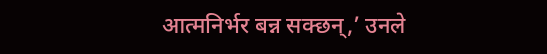आत्मनिर्भर बन्न सक्छन्,’ उनले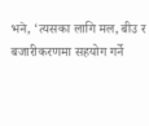भने, ‘त्यसका लागि मल, बीउ र बजारीकरणमा सहयोग गर्ने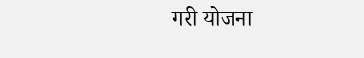गरी योजना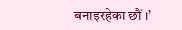बनाइरहेका छौं ।’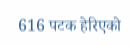616 पटक हेरिएको